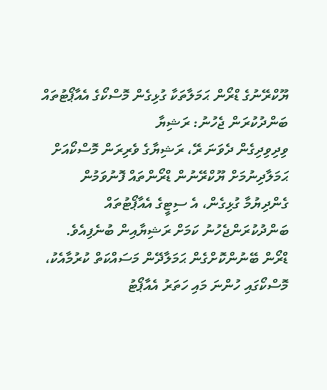ޔޫކްރޭނުގެ ޑްރޯން ޙަމަލާތަކާ ގުޅިގެން މޮސްކޯގެ އެއާޕޯޓުތައް ބަންދުކުރަން ޖެހުނު: ރަޝިޔާ
ވިދިވިދިގެން ދެވަނަ ރޭ، ރަޝިޔާގެ ވެރިރަން މޮސްކޯއަށް ޙަމަލާދިނުމަށް ޔޫކްރޭނުން ޑްރޯންތައް ފޮނުވަމުން ގެންދިޔުމާ ގުޅިގެން، އެ ސިޓީގެ އެއާޕޯޓުތައް ބަންދުކުރަންޖެހުނު ކަމަށް ރަޝިޔާއިން ބުނެފިއެވެ.
ޑްރޯން ބޭނުންކޮށްގެން ޙަމަލާދޭން މަސައްކަތް ކުރުމާއެކު، މޮސްކޯގައި ހުންނަ މައި ހަތަރު އެއާޕޯޓު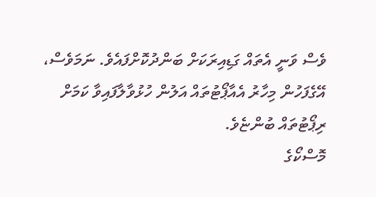ވެސް ވަނީ އެތައް ގަޑިއިރަކަށް ބަންދުކޮށްފައެވެ. ނަމަވެސް، އޭގެފަހުން މިހާރު އެއާޕޯޓުތައް އަލުން ހުޅުވާލާފައިވާ ކަމަށް ރިޕޯޓުތައް ބުންޏެވެ.
މޮސްކޯގެ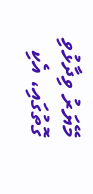މޭޔަރު ވިދާޅުވި ގޮތުގައި، އެކި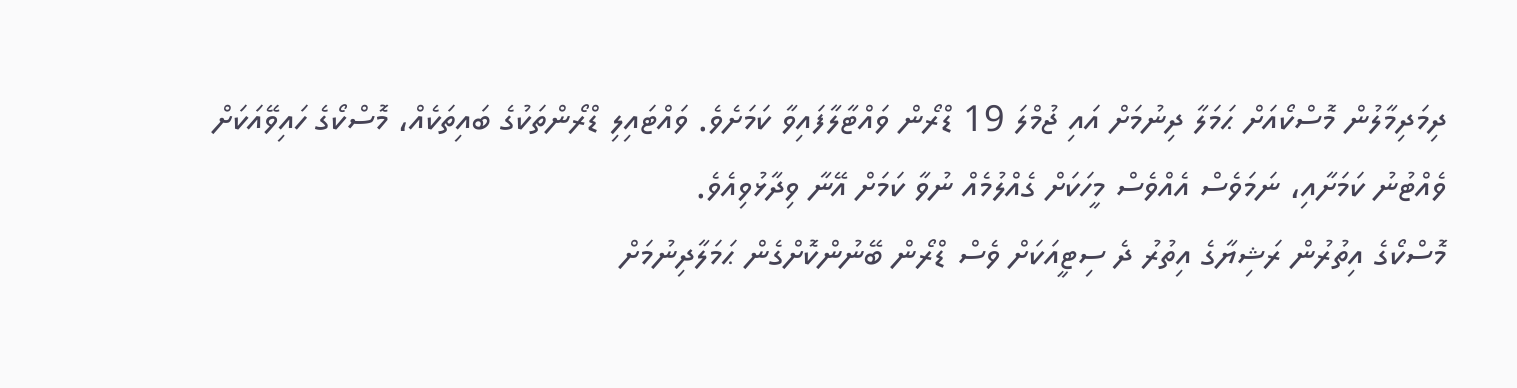ދިމަދިމާލުން މޮސްކޯއަށް ޙަމަލާ ދިނުމަށް އައި ޖުމްލަ 19 ޑްރޯން ވައްޓާލާފައިވާ ކަމަށެވެ. ވައްޓައިލި ޑްރޯންތަކުގެ ބައިތަކެއް، މޮސްކޯގެ ހައިވޭއަކަށް ވެއްޓުނު ކަމަށާއި، ނަމަވެސް އެއްވެސް މީހަކަށް ގެއްލުމެއް ނުވާ ކަމަށް އޭނާ ވިދާޅުވިއެވެ.
މޮސްކޯގެ އިތުރުން ރަޝިޔާގެ އިތުރު ދެ ސިޓީއަކަށް ވެސް ޑްރޯން ބޭނުންކޮށްގެން ޙަމަލާދިނުމަށް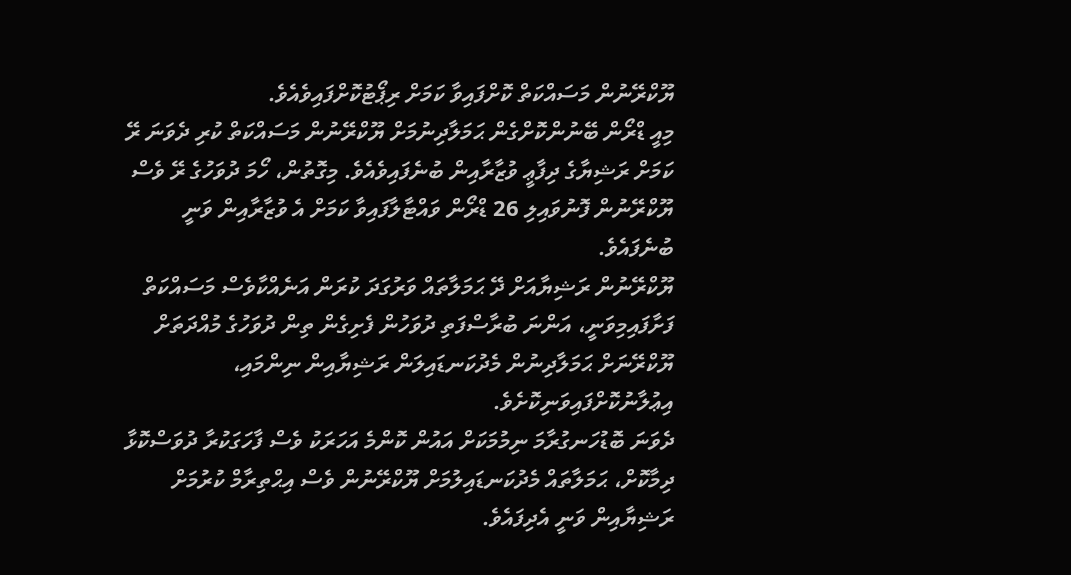ޔޫކްރޭނުން މަސައްކަތް ކޮށްފައިވާ ކަމަށް ރިޕޯޓުކޮށްފައިވެއެވެ.
މިއީ ޑްރޯން ބޭނުންކޮށްގެން ޙަމަލާދިނުމަށް ޔޫކްރޭނުން މަސައްކަތް ކުރި ދެވަނަ ރޭ ކަމަށް ރަޝިޔާގެ ދިފާޢީ ވުޒާރާއިން ބުނެފައިވެއެވެ. މިގޮތުން، ހޯމަ ދުވަހުގެ ރޭ ވެސް ޔޫކްރޭނުން ފޮނުވައިލި 26 ޑްރޯން ވައްޓާލާފައިވާ ކަމަށް އެ ވުޒާރާއިން ވަނީ ބުނެފައެވެ.
ޔޫކްރޭނުން ރަޝިޔާއަށް ދޭ ޙަމަލާތައް ވަރުގަދަ ކުރަން އަނެއްކާވެސް މަސައްކަތް ފަށާފައިމިވަނީ، އަންނަ ބުރާސްފަތި ދުވަހުން ފެށިގެން ތިން ދުވަހުގެ މުއްދަތަށް ޔޫކްރޭނަށް ޙަމަލާދިނުން މެދުކަނޑައިލަން ރަޝިޔާއިން ނިންމައި، އިޢުލާނުކޮށްފައިވަނިކޮށެވެ.
ދެވަނަ ބޮޑުހަނގުރާމަ ނިމުމަކަށް އައުން ކޮންމެ އަހަރަކު ވެސް ފާހަގަކުރާ ދުވަސްކޮޅާ ދިމާކޮށް، ޙަމަލާތައް މެދުކަނޑައިލުމަށް ޔޫކްރޭނުން ވެސް އިޙްތިރާމް ކުރުމަށް ރަޝިޔާއިން ވަނީ އެދިފައެވެ.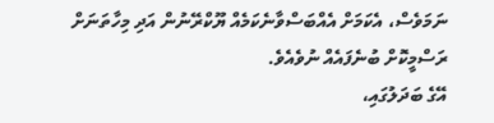ނަމަވެސް، އެކަމަށް އެއްބަސްވާނެކަމެއް ޔޫކްރޭނުން އަދި މިހާތަނަށް ރަސްމީކޮށް ބުނެފައެއް ނުވެއެވެ.
އޭގެ ބަދަލުގައި،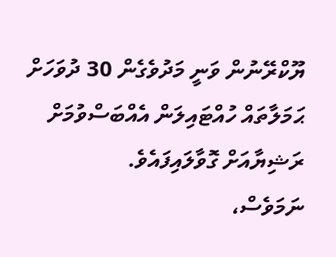ޔޫކްރޭނުން ވަނީ މަދުވެގެން 30 ދުވަހަށް ޙަމަލާތައް ހުއްޓައިލަން އެއްބަސްވުމަށް ރަޝިޔާއަށް ގޮވާލައިފައެވެ.
ނަމަވެސް،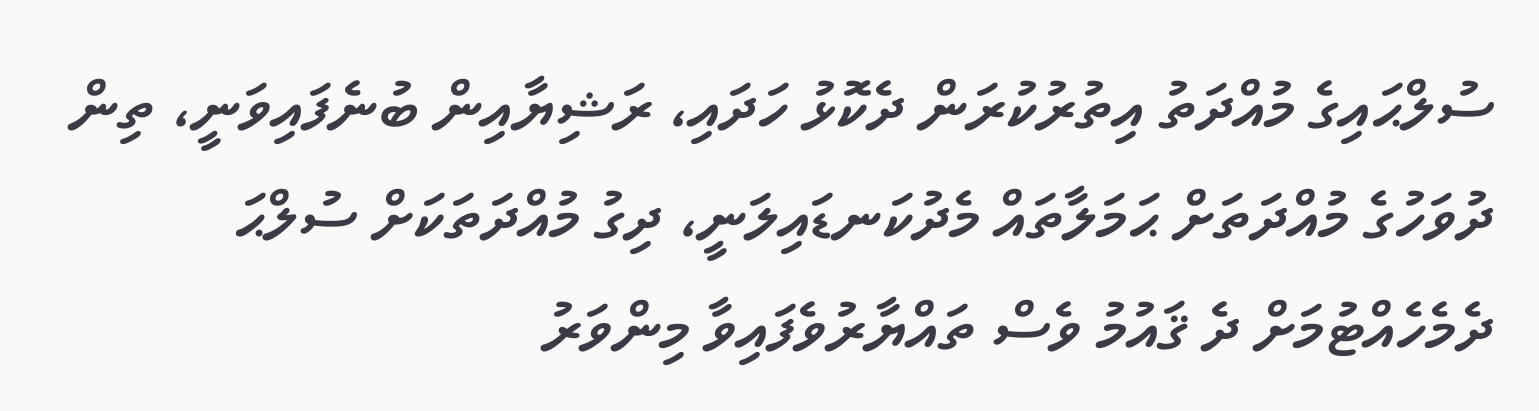ސުލްޙައިގެ މުއްދަތު އިތުރުކުރަން ދެކޮޅު ހަދައި، ރަޝިޔާއިން ބުނެފައިވަނީ، ތިން ދުވަހުގެ މުއްދަތަށް ޙަމަލާތައް މެދުކަނޑައިލަނީ، ދިގު މުއްދަތަކަށް ސުލްޙަ ދެމެހެއްޓުމަށް ދެ ޤައުމު ވެސް ތައްޔާރުވެފައިވާ މިންވަރު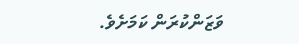ވަޒަންކުރަން ކަމަށެވެ.